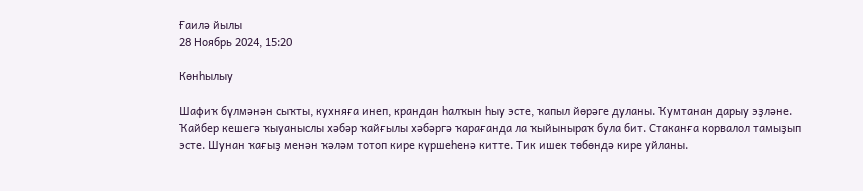Ғаилә йылы
28 Ноябрь 2024, 15:20

Көнһылыу

Шафиҡ бүлмәнән сыҡты, кухняға инеп, крандан һалҡын һыу эсте, ҡапыл йөрәге дуланы. Ҡумтанан дарыу эҙләне. Ҡайбер кешегә ҡыуаныслы хәбәр ҡайғылы хәбәргә ҡарағанда ла ҡыйыныраҡ була бит. Стаканға корвалол тамыҙып эсте. Шунан ҡағыҙ менән ҡәләм тотоп кире күршеһенә китте. Тик ишек төбөндә кире уйланы.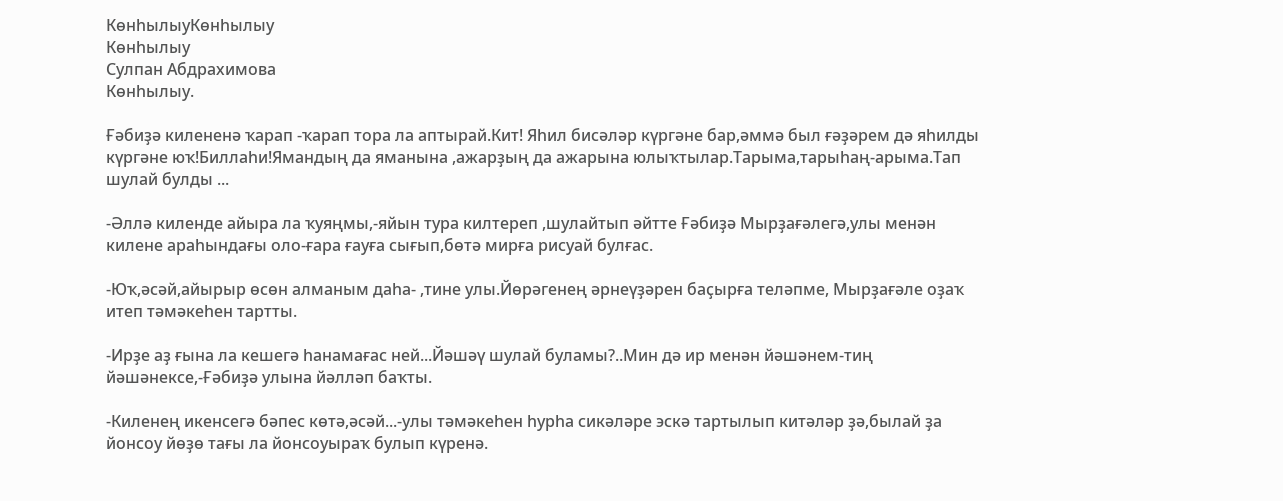КөнһылыуКөнһылыу
Көнһылыу
Сулпан Абдрахимова
Көнһылыу.

Ғәбиҙә килененә ҡарап -ҡарап тора ла аптырай.Кит! Яһил бисәләр күргәне бар,әммә был ғәҙәрем дә яһилды күргәне юҡ!Биллаһи!Ямандың да яманына ,ажарҙың да ажарына юлыҡтылар.Тарыма,тарыһаң-арыма.Тап шулай булды ...

-Әллә киленде айыра ла ҡуяңмы,-яйын тура килтереп ,шулайтып әйтте Ғәбиҙә Мырҙағәлегә,улы менән килене араһындағы оло-ғара ғауға сығып,бөтә мирға рисуай булғас.

-Юҡ,әсәй,айырыр өсөн алманым даһа- ,тине улы.Йөрәгенең әрнеүҙәрен баҫырға теләпме, Мырҙағәле оҙаҡ итеп тәмәкеһен тартты.

-Ирҙе аҙ ғына ла кешегә һанамағас ней...Йәшәү шулай буламы?..Мин дә ир менән йәшәнем-тиң йәшәнексе,-Ғәбиҙә улына йәлләп баҡты.

-Киленең икенсегә бәпес көтә,әсәй...-улы тәмәкеһен һурһа сикәләре эскә тартылып китәләр ҙә,былай ҙа йонсоу йөҙө тағы ла йонсоуыраҡ булып күренә.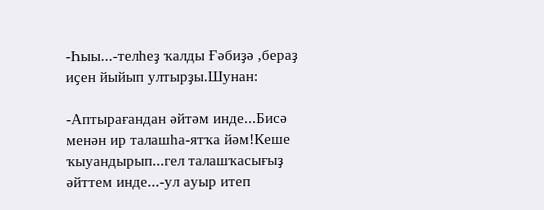-Һыы...-телһеҙ ҡалды Ғәбиҙә ,бераҙ иҫен йыйып ултырҙы.Шунан:

-Аптырағандан әйтәм инде...Бисә менән ир талашһа-ятҡа йәм!Кеше ҡыуандырып...гел талашҡасығыҙ әйттем инде...-ул ауыр итеп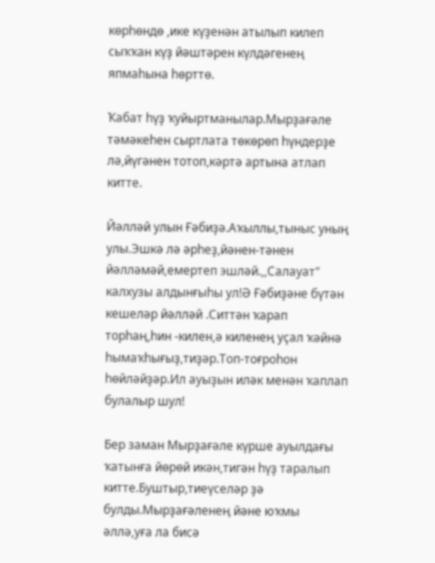көрһөндө ,ике күҙенән атылып килеп сыҡҡан күҙ йәштәрен күлдәгенең япмаһына һөрттө.

Ҡабат һүҙ ҡуйыртманылар.Мырҙағәле тәмәкеһен сыртлата төкөрөп һүндерҙе лә,йүгәнен тотоп,кәртә артына атлап китте.

Йәлләй улын Ғәбиҙә.Аҡыллы,тыныс уның улы.Эшкә лә әрһеҙ,йәнен-тәнен йәлләмәй,емертеп эшләй.,,Салауат" калхузы алдынғыһы ул!Ә Ғәбиҙәне бүтән кешеләр йәлләй .Ситтән ҡарап торһаң,һин -килен,ә киленең уҫал ҡәйнә һымаҡһығыҙ,тиҙәр.Топ-тоғроһон һөйләйҙәр.Ил ауыҙын иләк менән ҡаплап булалыр шул!

Бер заман Мырҙағәле күрше ауылдағы ҡатынға йөрөй икән,тигән һүҙ таралып китте.Буштыр,тиеүселәр ҙә булды.Мырҙағәленең йәне юҡмы әллә,уға ла бисә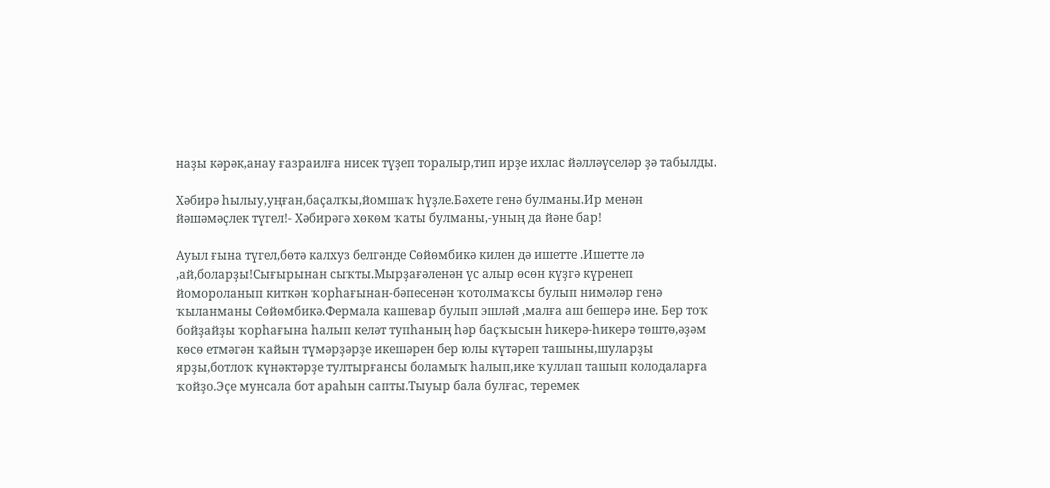наҙы кәрәк,анау ғазраилға нисек түҙеп торалыр,тип ирҙе ихлас йәлләүселәр ҙә табылды.

Хәбирә һылыу,уңған,баҫалҡы,йомшаҡ һүҙле.Бәхете генә булманы.Ир менән йәшәмәҫлек түгел!- Хәбирәгә хөкөм ҡаты булманы,-уның да йәне бар!

Ауыл ғына түгел,бөтә калхуз белгәнде Сөйөмбикә килен дә ишетте .Ишетте лә ,ай,боларҙы!Сығырынан сыҡты.Мырҙағәленән үс алыр өсөн күҙгә күренеп йомороланып киткән ҡорһағынан-бәпесенән ҡотолмаҡсы булып нимәләр генә ҡыланманы Сөйөмбикә.Фермала кашевар булып эшләй ,малға аш бешерә ине. Бер тоҡ бойҙайҙы ҡорһағына һалып келәт тупһаның һәр баҫҡысын һикерә-һикерә төштө,әҙәм көсө етмәгән ҡайын түмәрҙәрҙе икешәрен бер юлы күтәреп ташыны,шуларҙы ярҙы,ботлоҡ күнәктәрҙе тултырғансы боламыҡ һалып,ике ҡуллап ташып колодаларға ҡойҙо.Эҫе мунсала бот араһын сапты.Тыуыр бала булғас, теремек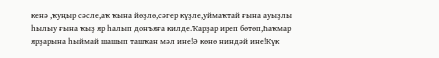кенә ,ҡуңыр сәсле,аҡ ҡына йөҙлө,сәгер күҙле,уймаҡтай ғына ауыҙлы һылыу ғына ҡыҙ яр һалып донъяға килде.Ҡарҙар иреп бөтөп,Һаҡмар ярҙарына һыймай шашып ташҡан мәл ине!Ә көнө ниндәй ине!Күк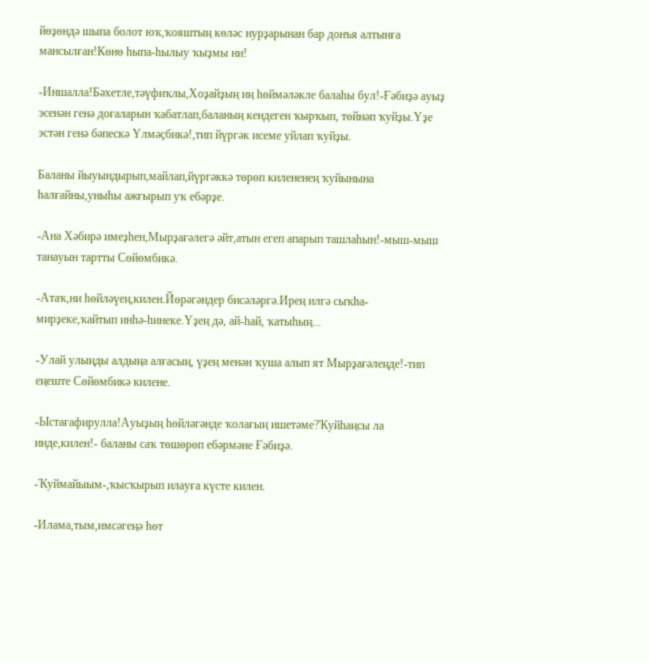йөҙөндә шыпа болот юҡ,ҡояштың көләс нурҙарынан бар донъя алтынға мансылған!Көнө һыпа-һылыу ҡыҙмы ни!

-Иншалла!Бәхетле,тәүфиҡлы,Хоҙайҙың иң һөймәләкле балаһы бул!-Ғәбиҙә ауыҙ эсенән генә доғаларын ҡабатлап,баланың кендеген ҡырҡып, төйнәп ҡуйҙы.Үҙе эстән генә бәпескә Үлмәҫбикә!,тип йүргәк исеме уйлап ҡуйҙы.

Баланы йыуындырып,майлап,йүргәккә төрөп килененең ҡуйынына һалғайны,уныһы ажғырып уҡ ебәрҙе.

-Ана Хәбирә имеҙһен,Мырҙағәлегә әйт,атын егеп апарып ташлаһын!-мыш-мыш танауын тартты Сөйөмбикә.

-Атаҡ,ни һөйләүең,килен.Йөрәгәндер бисәләргә.Ирең илгә сыҡһа-мирҙеке,ҡайтып инһә-һинеке.Үҙең дә, ай-һай, ҡатыһың...

-Улай улыңды алдыңа алғасың, үҙең менән ҡуша алып ят Мырҙағәлеңде!-тип еңеште Сөйөмбикә килене.

-Ыстағафирулла!Ауыҙың һөйләгәнде ҡолағың ишетәме?Ҡуйһаңсы ла инде,килен!- баланы саҡ төшөрөп ебәрмәне Ғәбиҙә.

-Ҡуймайыым-,ҡысҡырып илауға күсте килен.

-Илама,тым,имсәгеңә һөт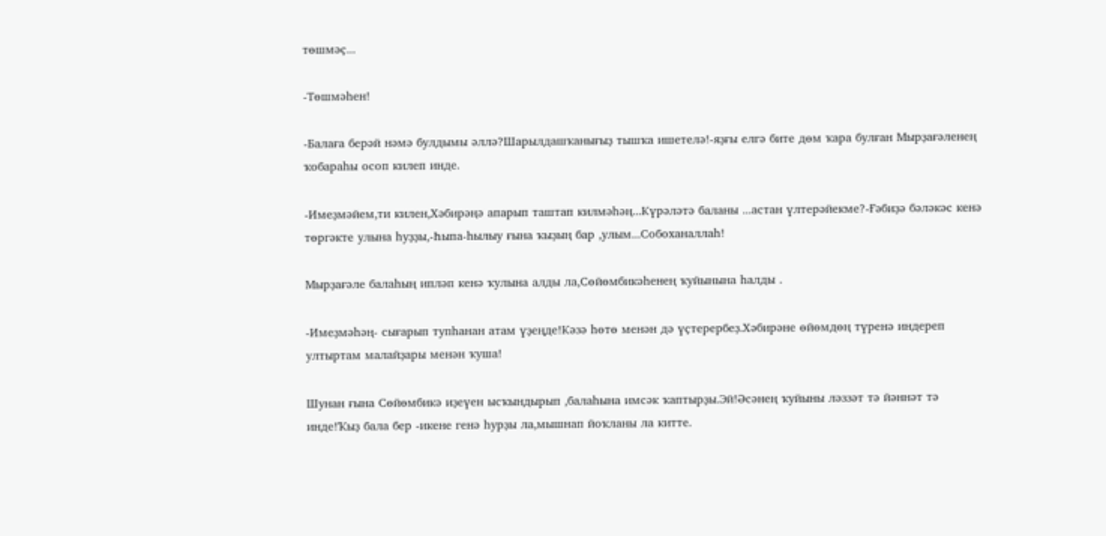төшмәҫ...

-Төшмәһен!

-Балаға берәй нәмә булдымы әллә?Шарылдашҡанығыҙ тышҡа ишетелә!-яҙғы елгә бите дөм ҡара булған Мырҙағәленең ҡобараһы осоп килеп инде.

-Имеҙмәйем,ти килен,Хәбирәңә апарып таштап килмәһәң...Күрәләтә баланы ...астан үлтерәйекме?-Ғәбиҙә бәләкәс кенә төргәкте улына һуҙҙы,-Һыпа-һылыу ғына ҡыҙың бар ,улым...Собоханаллаһ!

Мырҙағәле балаһың ипләп кенә ҡулына алды ла,Сөйөмбикәһенең ҡуйынына һалды .

-Имеҙмәһәң- сығарып тупһанан атам үҙеңде!Кәзә һөтө менән дә үҫтерербеҙ.Хәбирәне өйөмдөң түренә индереп ултыртам малайҙары менән ҡуша!

Шунан ғына Сөйөмбикә иҙеүен ысҡындырып ,балаһына имсәк ҡаптырҙы.Эй!Әсәнең ҡуйыны ләззәт тә йәннәт тә инде!Ҡыҙ бала бер -икене генә һурҙы ла,мышнап йоҡланы ла китте.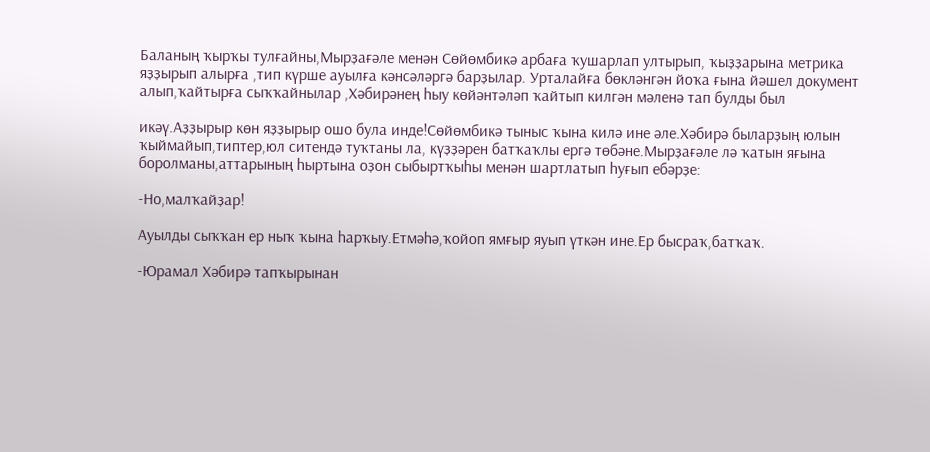Баланың ҡырҡы тулғайны,Мырҙағәле менән Сөйөмбикә арбаға ҡушарлап ултырып, ҡыҙҙарына метрика яҙҙырып алырға ,тип күрше ауылға кәнсәләргә барҙылар. Урталайға бөкләнгән йоҡа ғына йәшел документ алып,ҡайтырға сыҡҡайнылар ,Хәбирәнең һыу көйәнтәләп ҡайтып килгән мәленә тап булды был

икәү.Аҙҙырыр көн яҙҙырыр ошо була инде!Сөйөмбикә тыныс ҡына килә ине әле.Хәбирә быларҙың юлын ҡыймайып,типтер,юл ситендә туҡтаны ла, күҙҙәрен батҡаҡлы ергә төбәне.Мырҙағәле лә ҡатын яғына боролманы,аттарының һыртына оҙон сыбыртҡыһы менән шартлатып һуғып ебәрҙе:

-Но,малҡайҙар!

Ауылды сыҡҡан ер ныҡ ҡына һарҡыу.Етмәһә,ҡойоп ямғыр яуып үткән ине.Ер бысраҡ,батҡаҡ.

-Юрамал Хәбирә тапҡырынан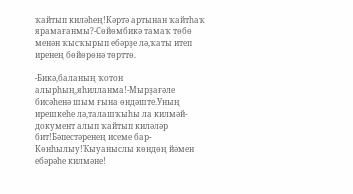ҡайтып киләһең!Кәртә артынан ҡайтһаҡ ярамағанмы?-Сөйөмбикә тамаҡ төбө менән ҡысҡырып ебәрҙе лә,ҡаты итеп иренең бөйөрөнә төрттө.

-Бикә,баланың ҡотон алырһың,яһилланма!-Мырҙағәле бисәһенә шым ғына өндәште.Уның ирешкеһе лә,талашҡыһы ла килмәй-документ алып ҡайтып киләләр бит!Бәпестәренең исеме бар-Көнһылыу!Ҡыуаныслы көндөң йәмен ебәрәһе килмәне!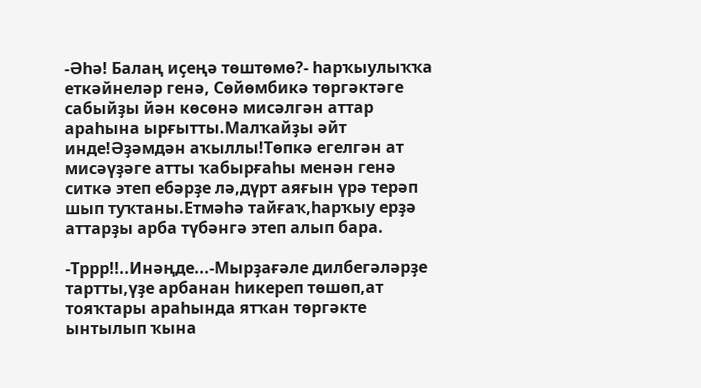-Әһә! Балаң иҫеңә төштөмө?- һарҡыулыҡҡа еткәйнеләр генә, Сөйөмбикә төргәктәге сабыйҙы йән көсөнә мисәлгән аттар араһына ырғытты.Малҡайҙы әйт инде!Әҙәмдән аҡыллы!Төпкә егелгән ат мисәүҙәге атты ҡабырғаһы менән генә ситкә этеп ебәрҙе лә,дүрт аяғын үрә терәп шып туҡтаны.Етмәһә тайғаҡ,һарҡыу ерҙә аттарҙы арба түбәнгә этеп алып бара.

-Тррр!!..Инәңде...-Мырҙағәле дилбегәләрҙе тартты,үҙе арбанан һикереп төшөп,ат тояҡтары араһында ятҡан төргәкте ынтылып ҡына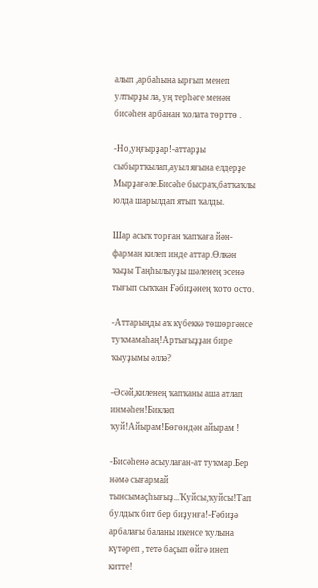алып ,арбаһына ырғып менеп ултырҙы ла, уң терһәге менән бисәһен арбанан ҡолата төрттө .

-Но,уңғырҙар!-аттарҙы сыбыртҡылап,ауыл яғына елдерҙе Мырҙағәле.Бисәһе бысраҡ,батҡаҡлы юлда шарылдап ятып ҡалды.

Шар асыҡ торған ҡапҡаға йән-фарман килеп инде аттар.Өлкән ҡыҙы Таңһылыуҙы шәленең эсенә тығып сыҡҡан Ғәбиҙәнең ҡото осто.

-Аттарыңды аҡ күбеккә төшөргәнсе туҡмамаһаң!Артығыҙҙан бире ҡыуҙымы әллә?

-Әсәй,киленең ҡапҡаны аша атлап инмәһен!Бикләп ҡуй!Айырам!Бөгөндән айырам !

-Бисәһенә асыулаған-ат туҡмар.Бер нәмә сығармай тынсымаҫһығыҙ...Ҡуйсы,ҡуйсы!Тап булдыҡ бит бер биҙунға!-Ғәбиҙә арбалағы баланы икенсе ҡулына күтәреп , тетә баҫып өйгә инеп китте!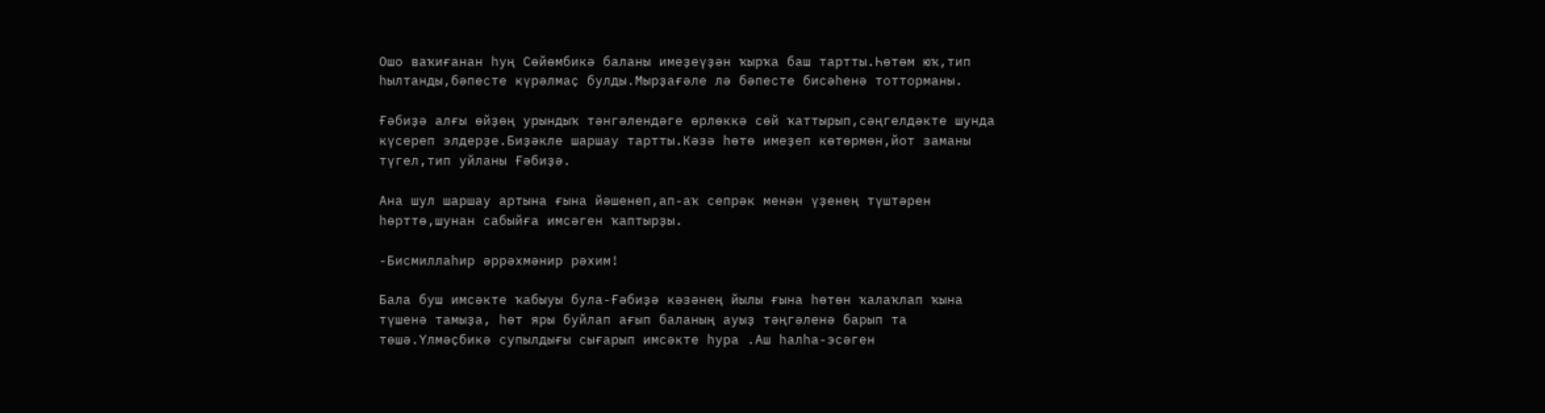Ошо ваҡиғанан һуң Сөйөмбикә баланы имеҙеүҙән ҡырҡа баш тартты.Һөтөм юҡ,тип һылтанды,бәпесте күрәлмаҫ булды.Мырҙағәле лә бәпесте бисәһенә тотторманы.

Ғәбиҙә алғы өйҙөң урындыҡ тәнгәлендәге өрлөккә сөй ҡаттырып,сәңгелдәкте шунда күсереп элдерҙе.Биҙәкле шаршау тартты.Кәзә һөтө имеҙеп көтөрмөн,йот заманы түгел,тип уйланы Ғәбиҙә.

Ана шул шаршау артына ғына йәшенеп,ап-аҡ сепрәк менән үҙенең түштәрен һөрттө,шунан сабыйға имсәген ҡаптырҙы.

-Бисмиллаһир әррәхмәнир рәхим!

Бала буш имсәкте ҡабыуы була-Ғәбиҙә кәзәнең йылы ғына һөтөн ҡалаҡлап ҡына түшенә тамыҙа, һөт яры буйлап ағып баланың ауыҙ тәңгәленә барып та төшә.Үлмәҫбикә супылдығы сығарып имсәкте һура .Аш һалһа-эсәген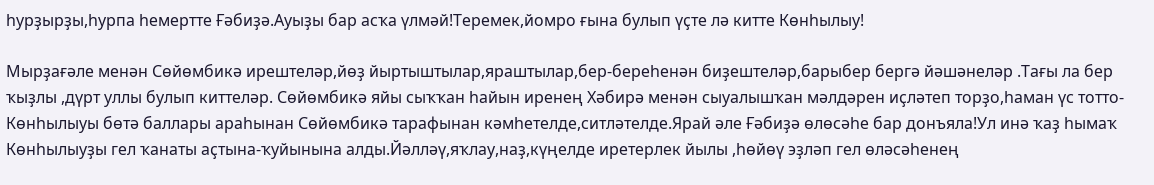һурҙырҙы,һурпа һемертте Ғәбиҙә.Ауыҙы бар асҡа үлмәй!Теремек,йомро ғына булып үҫте лә китте Көнһылыу!

Мырҙағәле менән Сөйөмбикә ирештеләр,йөҙ йыртыштылар,яраштылар,бер-береһенән биҙештеләр,барыбер бергә йәшәнеләр .Тағы ла бер ҡыҙлы ,дүрт уллы булып киттеләр. Сөйөмбикә яйы сыҡҡан һайын иренең Хәбирә менән сыуалышҡан мәлдәрен иҫләтеп торҙо,һаман үс тотто-Көнһылыуы бөтә баллары араһынан Сөйөмбикә тарафынан кәмһетелде,ситләтелде.Ярай әле Ғәбиҙә өлөсәһе бар донъяла!Ул инә ҡаҙ һымаҡ Көнһылыуҙы гел ҡанаты аҫтына-ҡуйынына алды.Йәлләү,яҡлау,наҙ,күңелде иретерлек йылы ,һөйөү эҙләп гел өләсәһенең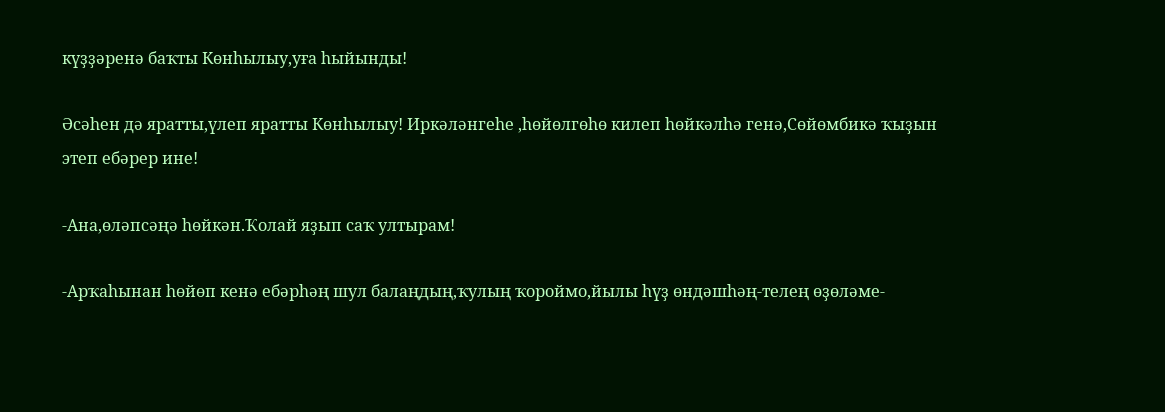күҙҙәренә баҡты Көнһылыу,уға һыйынды!

Әсәһен дә яратты,үлеп яратты Көнһылыу! Иркәләнгеһе ,һөйөлгөһө килеп һөйкәлһә генә,Сөйөмбикә ҡыҙын этеп ебәрер ине!

-Ана,өләпсәңә һөйкән.Ҡолай яҙып саҡ ултырам!

-Арҡаһынан һөйөп кенә ебәрһәң шул балаңдың,ҡулың ҡороймо,йылы һүҙ өндәшһәң-телең өҙөләме-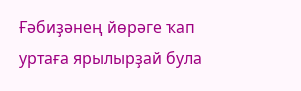Ғәбиҙәнең йөрәге ҡап уртаға ярылырҙай була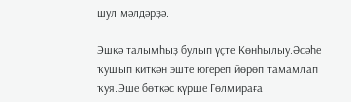шул мәлдәрҙә.

Эшкә талымһыҙ булып үҫте Көнһылыу.Әсәһе ҡушып киткән эште югереп йөрөп тамамлап ҡуя.Эше бөткәс күрше Гөлмираға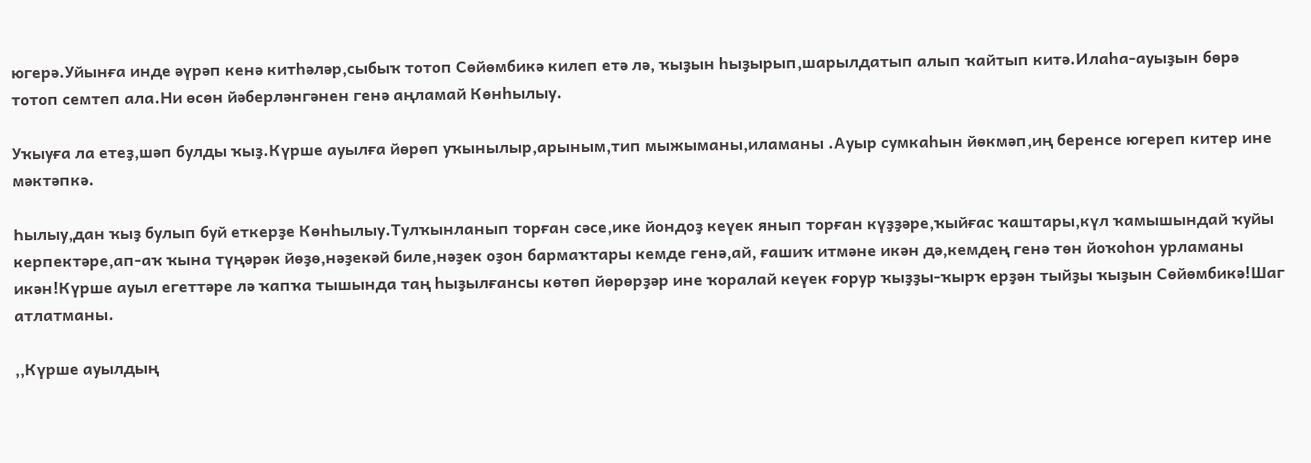югерә.Уйынға инде әүрәп кенә китһәләр,сыбыҡ тотоп Сөйөмбикә килеп етә лә, ҡыҙын һыҙырып,шарылдатып алып ҡайтып китә.Илаһа-ауыҙын бөрә тотоп семтеп ала.Ни өсөн йәберләнгәнен генә аңламай Көнһылыу.

Уҡыуға ла етеҙ,шәп булды ҡыҙ.Күрше ауылға йөрөп уҡынылыр,арыным,тип мыжыманы,иламаны .Ауыр сумкаһын йөкмәп,иң беренсе югереп китер ине мәктәпкә.

Һылыу,дан ҡыҙ булып буй еткерҙе Көнһылыу.Тулҡынланып торған сәсе,ике йондоҙ кеүек янып торған күҙҙәре,ҡыйғас ҡаштары,күл ҡамышындай ҡуйы керпектәре,ап-аҡ ҡына түңәрәк йөҙө,нәҙекәй биле,нәҙек оҙон бармаҡтары кемде генә,ай, ғашиҡ итмәне икән дә,кемдең генә төн йоҡоһон урламаны икән!Күрше ауыл егеттәре лә ҡапҡа тышында таң һыҙылғансы көтөп йөрөрҙәр ине ҡоралай кеүек ғорур ҡыҙҙы-ҡырҡ ерҙән тыйҙы ҡыҙын Сөйөмбикә!Шаг атлатманы.

,,Күрше ауылдың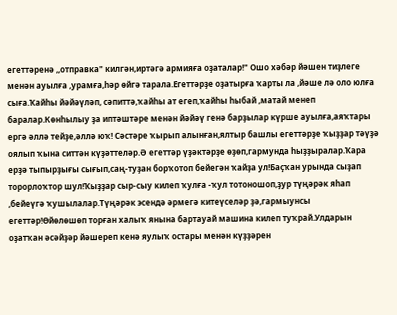егеттәренә ,,отправка" килгән,иртәгә армияға оҙаталар!" Ошо хәбәр йәшен тиҙлеге менән ауылға ,урамға,һәр өйгә тарала.Егеттәрҙе оҙатырға ҡарты ла ,йәше лә оло юлға сыға.Ҡайһы йәйәүләп, сәпиттә,ҡайһы ат егеп,ҡайһы һыбай ,матай менеп баралар.Көнһылыу ҙа иптәштәре менән йәйәү генә барҙылар күрше ауылға,аяҡтары ергә әллә тейҙе,әллә юҡ! Сәстәре ҡырып алынған,ялтыр башлы егеттәрҙе ҡыҙҙар тәүҙә оялып ҡына ситтән күҙәттеләр.Ә егеттәр үҙәктәрҙе өҙөп,гармунда һыҙҙыралар.Ҡара ерҙә тыпырҙығы сығып,саң-туҙан борҡотоп бейегән ҡайҙа ул!Баҫҡан урында сыҙап торорлоҡтор шул!Ҡыҙҙар сыр-сыу килеп ҡулға -ҡул тотоношоп,ҙур түңәрәк яһап ,бейеүгә ҡушылалар.Түңәрәк эсендә әрмегә китеүселәр ҙә,гармыунсы егеттәр!Өйөлөшөп торған халыҡ янына бартауай машина килеп туҡрай.Улдарын оҙатҡан әсәйҙәр йәшереп кенә яулыҡ остары менән күҙҙәрен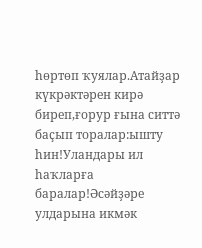һөртөп ҡуялар.Атайҙар күкрәктәрен кирә биреп,ғорур ғына ситтә баҫып торалар:ышту һин!Уландары ил һаҡларға баралар!Әсәйҙәре улдарына икмәк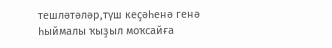тешләтәләр,түш кеҫәһенә генә һыймалы ҡыҙыл моҡсайға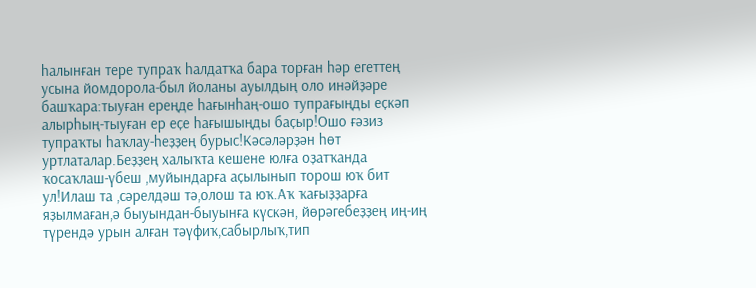һалынған тере тупраҡ һалдатҡа бара торған һәр егеттең усына йомдорола-был йоланы ауылдың оло инәйҙәре башҡара:тыуған ереңде һағынһаң-ошо тупрағыңды еҫкәп алырһың-тыуған ер еҫе һағышыңды баҫыр!Ошо ғәзиз тупраҡты һаҡлау-һеҙҙең бурыс!Кәсәләрҙән һөт уртлаталар.Беҙҙең халыҡта кешене юлға оҙатҡанда ҡосаҡлаш-үбеш ,муйындарға аҫылынып торош юҡ бит ул!Илаш та ,сәрелдәш тә,олош та юҡ.Аҡ ҡағыҙҙарға яҙылмаған,ә быуындан-быуынға күскән, йөрәгебеҙҙең иң-иң түрендә урын алған тәүфиҡ,сабырлыҡ,тип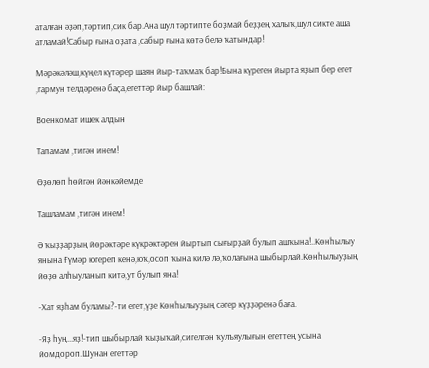аталған әҙәп,тәртип,сик бар.Ана шул тәртипте боҙмай беҙҙең халыҡ,шул сикте аша атламай!Сабыр ғына оҙата ,сабыр ғына көтә белә ҡатындар!

Мәрәкәләш,күңел күтәрер шаян йыр-таҡмаҡ бар!Бына күреген йырта яҙып бер егет ,гармун телдәренә баҫа,егеттәр йыр башлай:

Военкомат ишек алдын

Тапамам ,тигән инем!

Өҙөлөп һөйгән йәнкәйемде

Ташламам ,тигән инем!

Ә ҡыҙҙарҙың йөрәктәре күкрәктәрен йыртып сығырҙай булып ашҡына!..Көнһылыу янына Ғүмәр югереп кенә,юҡ,осоп ҡына килә лә,ҡолағына шыбырлай.Көнһылыуҙың йөҙө алһыуланып китә,ут булып яна!

-Хат яҙһам буламы?-ти егет,үҙе Көнһылыуҙың сәгер күҙҙәренә баға.

-Яҙ һуң...яҙ!-тип шыбырлай ҡыҙыҡай,сигелгән ҡулъяулығын егеттең усына йомдороп.Шунан егеттәр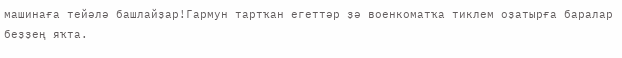машинаға тейәлә башлайҙар!Гармун тартҡан егеттәр ҙә военкоматҡа тиклем оҙатырға баралар беҙҙең яҡта.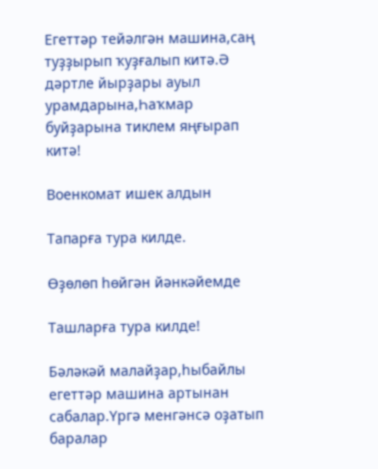Егеттәр тейәлгән машина,саң туҙҙырып ҡуҙғалып китә.Ә дәртле йырҙары ауыл урамдарына,Һаҡмар буйҙарына тиклем яңғырап китә!

Военкомат ишек алдын

Тапарға тура килде.

Өҙөлөп һөйгән йәнкәйемде

Ташларға тура килде!

Бәләкәй малайҙар,һыбайлы егеттәр машина артынан сабалар.Үргә менгәнсә оҙатып баралар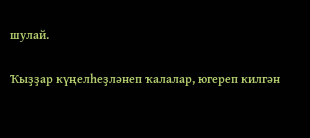шулай.

Ҡыҙҙар күңелһеҙләнеп ҡалалар, югереп килгән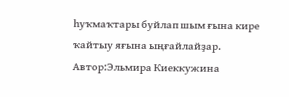һуҡмаҡтары буйлап шым ғына кире ҡайтыу яғына ыңғайлайҙар.
Автор:Эльмира Киеккужина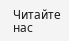Читайте нас